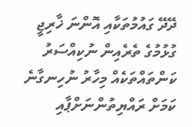ދޭދޭ ގައުމުތަކާއި އޮންނަ ޚާރިޖީ ގުޅުމުގެ ތެރެއިން ނުކިއްސަރު ކަންތައްތަކެއް މިހާރު ނުހިނގާނެ ކަމަށް ރައްޔިތުންނަށްޕާއި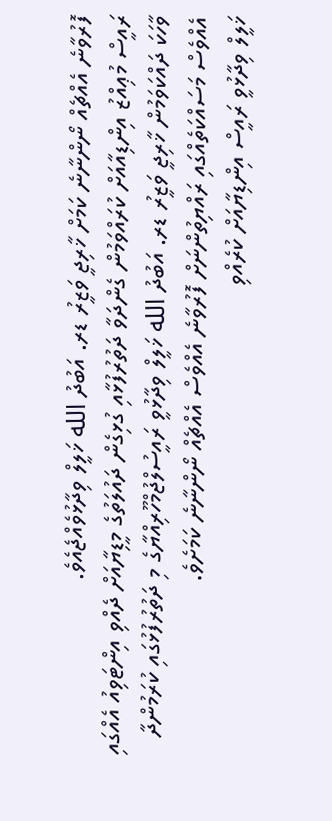ފޮރުވާނެ އެއްޗެއް ނޯންނާނެ ކަމަށް ޚާރިޖީ ވަޒީރު ޑރ. އަބުދު الله ޚަލީލް ވިދާޅުވެއްޖެއެވެ.
ރައީސް މުޢިއްޒު އިންޑިއާއަށް ކުރައްވަމުން ގެންދަވާ ދަތުރުފުޅާއި ގުޅިގެން ދައުލަތުގެ މީޑިޔާއަށް ދެއްވި އިންޓަވިއު އެއްގައި ވާހަކަ ދައްކަވަމުން ޚާރިޖީ ވަޒީރު ޑރ. އަބުދު الله ޚަލީލް ވިދާޅުވީ ރައީސުލްޖުމްހޫރިއްޔާގެ މި ދަތުރުފުޅުގައި ކުރަމުންދާ އެއްވެސް މަސައްކަތެއްގައި ރައްޔިތުންނަށް ފޮރުވާނެ އެއްވެސް އެއްޗެއް ނޯންނާނެ ކަމަށެވެ.
ޚަލީލް ވިދާޅުވީ ރައީސް އިންޑިޔާއަށް ކުރެއްވި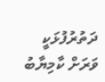ދަތުރުފުޅަކީ ވަރަށް ކާމިޔާބު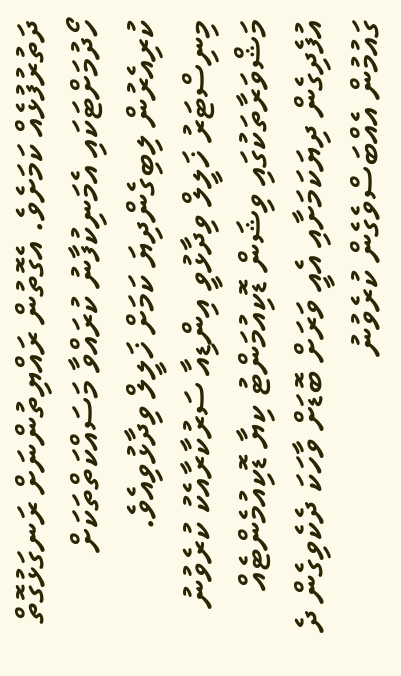ދަތުރުފުޅެއް ކަމަށެވެ. އެގޮތުން ރައްޔިތުންނަށް ރަނގަޅުގޮތް ހޯދުމަށްޓަކައި އެމަނިކުފާނު ކުރައްވާ މަސައްކަތްތަކަށް ކުރިއެރުން ލިބިގެންދިޔަ ކަމަށް ޚަލީލް ވިދާޅުވިއެވެ. މިނިސްޓަރު ޚަލީލް ވިދާޅުވީ އިންޑިއާ ސަރުކާރާއެކު ކުރެވުނު މަޝްވަރާތަކުގައި ވިޝަން ޑޮކިއުމަންޓު ކިޔާ ޑޮކިއުމެންޓެއް އުފެދިގެން ދިޔަކަމަށާއި އެއީ ވަރަށް ބޮޑަށް ވާހަކަ ދެކެވިގެން ދެ ގައުމުން އެއްބަސްވެގެން ކުރެވުނު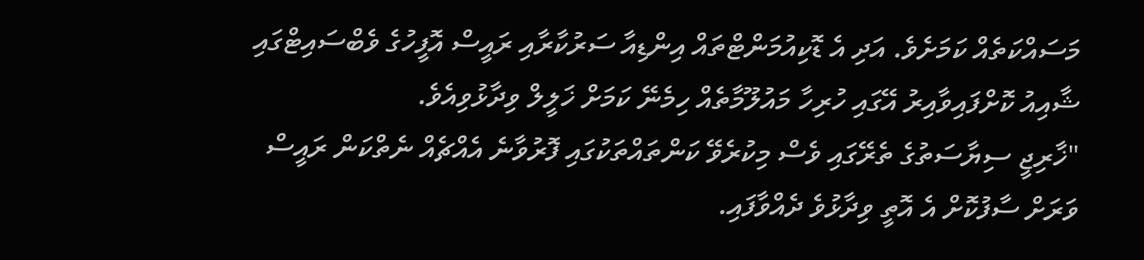މަސައްކަތެއް ކަމަށެވެ. އަދި އެ ޑޮކިއުމަންޓްތައް އިންޑިއާ ސަރުކާރާއި ރައީސް އޮފީހުގެ ވެބްސައިޓްގައި ޝާއިއު ކޮށްފައިވާއިރު އޭގައި ހުރިހާ މައުލޫމާތެއް ހިމެނޭ ކަމަށް ޚަލީލް ވިދާޅުވިއެވެ.
"ޚާރިޖީ ސިޔާސަތުގެ ތެރޭގައި ވެސް މިކުރެވޭ ކަންތައްތަކުގައި ފޮރުވާނެ އެއްޗެއް ނެތްކަން ރައީސް ވަރަށް ސާފުކޮށް އެ އޮތީ ވިދާޅުވެ ދެއްވާފައި.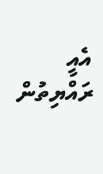އެއީ ރައްޔިތުން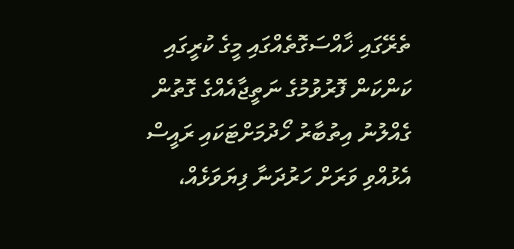ތެރޭގައި ޚާއްސަގޮތެއްގައި މީގެ ކުރީގައި ކަންކަން ފޮރުވުމުގެ ނަތީޖާއެއްގެ ގޮތުން ގެއްލުނު އިތުބާރު ހޯދުމަށްޓަކައި ރައީސް އެޅުއްވި ވަރަށް ހަރުދަނާ ފިޔަވަޅެއް،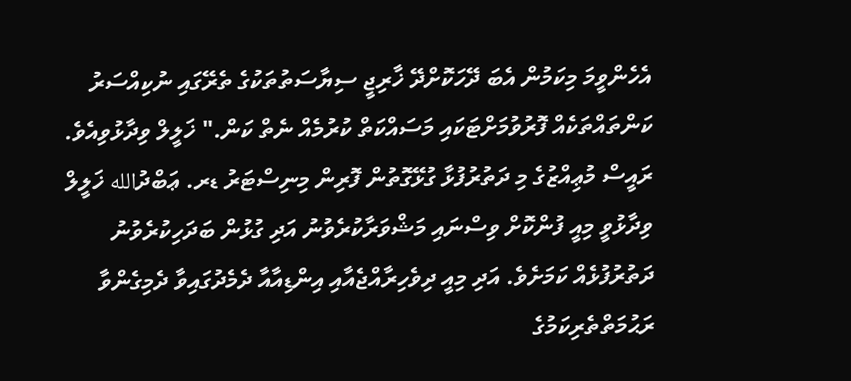އެހެންވީމަ މިކަމުން އެބަ ދޭހަކޮށްދޭ ޚާރިޖީ ސިޔާސަތުތަކުގެ ތެރޭގައި ނުކިއްސަރު ކަންތައްތަކެއް ފޮރުވުމަށްޓަކައި މަސައްކަތް ކުރުމެއް ނެތް ކަން." ޚަލީލް ވިދާޅުވިއެވެ.
ރައީސް މުޢިއްޒުގެ މި ދަތުރުފުޅާ ގުޅޭގޮތުން ފޮރިން މިނިސްޓަރު ޑރ. ޢަބްދުالله ޚަލީލް ވިދާޅުވީ މިއީ ފުންކޮށް ވިސްނައި މަޝްވަރާކުރެވުނު އަދި ގުޅުން ބަދަހިކުރެވުނު ދަތުރުފުޅެއް ކަމަށެވެ. އަދި މިއީ ދިވެހިރާއްޖެއާއި އިންޑިއާއާ ދެމެދުގައިވާ ދެމިގެންވާ ރަޙުމަތްތެރިކަމުގެ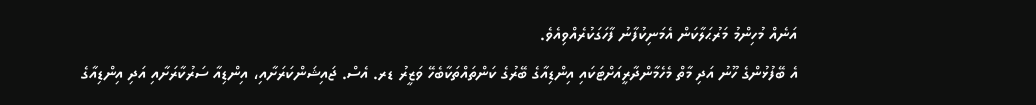އަނެއް މުހިންމު މަރުޙަލާކަން އެމަނިކުފާނު ފާހަގަކުރެއްވިއެވެ.
އެ ބޭފުޅުންގެ ހޫނު އަދި މާތް މެހެމާންދާރީއަށްޓަކައި އިންޑިއާގެ ބޭރުގެ ކަންތައްތަކާބެހޭ ވަޒީރު ޑރ. އެސް. ޖައިޝަންކަރަށާއި، އިންޑިއާ ސަރުކާރަށާއި އަދި އިންޑިއާގެ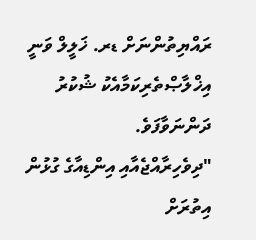ރައްޔިތުންނަށް ޑރ. ޚަލީލް ވަނީ އިޚްލާޞްތެރިކަމާއެކު ޝުކުރު ދަންނަވާފަވެ.
"ދިވެހިރާއްޖެއާއި އިންޑިއާގެ ގުޅުން އިތުރަށް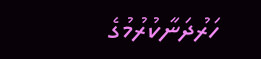ހަރުދަނާކުރުމުގެ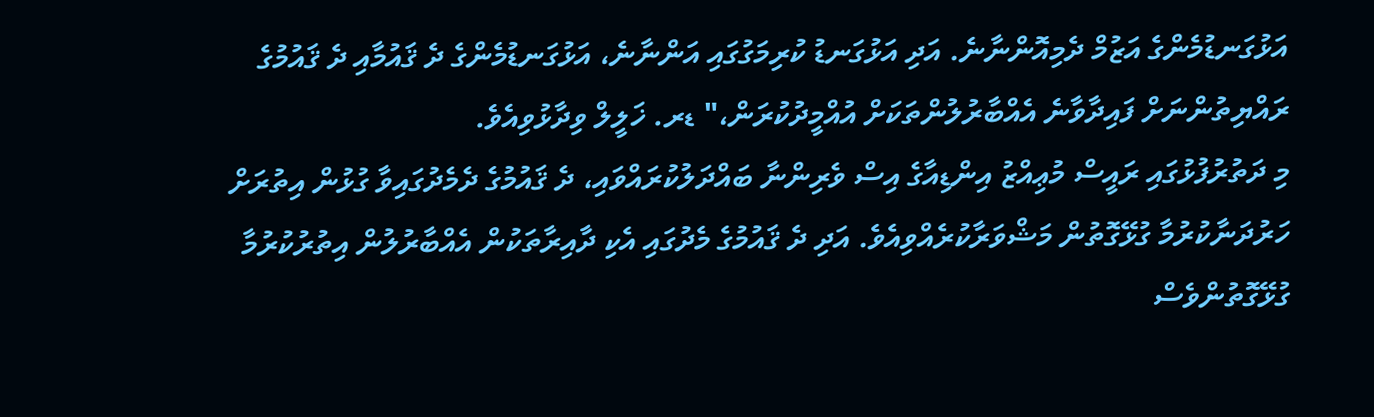އަޅުގަނޑުމެންގެ އަޒުމް ދެމިއޮންނާނެ. އަދި އަޅުގަނޑު ކުރިމަގުގައި އަންނާނެ، އަޅުގަނޑުމެންގެ ދެ ޤައުމާއި ދެ ޤައުމުގެ ރައްޔިތުންނަށް ފައިދާވާނެ އެއްބާރުލުންތަކަށް އުއްމީދުކުރަން،" ޑރ. ޚަލީލް ވިދާޅުވިއެވެ.
މި ދަތުރުފުޅުގައި ރައީސް މުޢިއްޒު އިންޑިއާގެ އިސް ވެރިންނާ ބައްދަލުކުރައްވައި، ދެ ޤައުމުގެ ދެމެދުގައިވާ ގުޅުން އިތުރަށް ހަރުދަނާކުރުމާ ގުޅޭގޮތުން މަޝްވަރާކުރެއްވިއެވެ. އަދި ދެ ޤައުމުގެ މެދުގައި އެކި ދާއިރާތަކުން އެއްބާރުލުން އިތުރުކުރުމާ ގުޅޭގޮތުންވެސް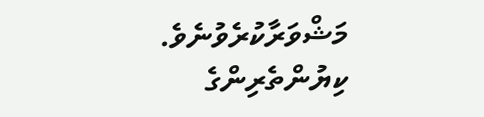މަޝްވަރާކުރެވުނެވެ.
ކިޔުންތެރިންގެ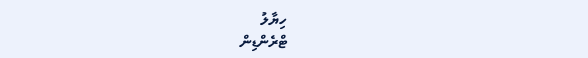ހިޔާލު
ޓްރެންޑިން